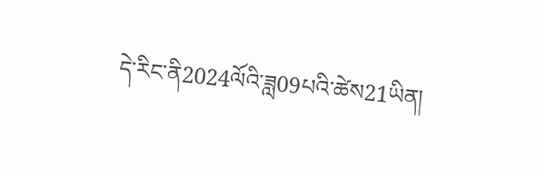དེ་རིང་ནི2024ལོའི་ཟླ09པའི་ཚེས21ཡིན།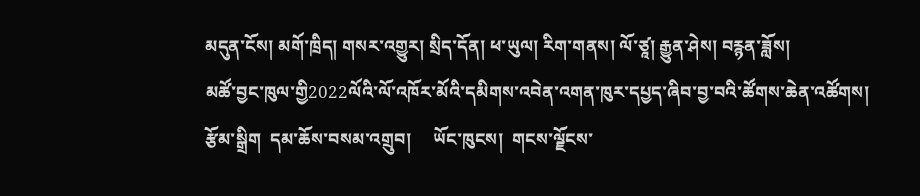མདུན་ངོས། མགོ་ཁྲིད། གསར་འགྱུར། སྲིད་དོན། ཕ་ཡུལ། རིག་གནས། ལོ་ཙཱ། རྒྱུན་ཤེས། བརྙན་ཟློས།
མཚོ་བྱང་ཁུལ་གྱི2022ལོའི་ལོ་འཁོར་མོའི་དམིགས་འབེན་འགན་ཁུར་དཔྱད་ཞིབ་བྱ་བའི་ཚོགས་ཆེན་འཚོགས།
རྩོམ་སྒྲིག  དམ་ཆོས་བསམ་འགྲུབ།     ཡོང་ཁུངས།  གངས་ལྗོངས་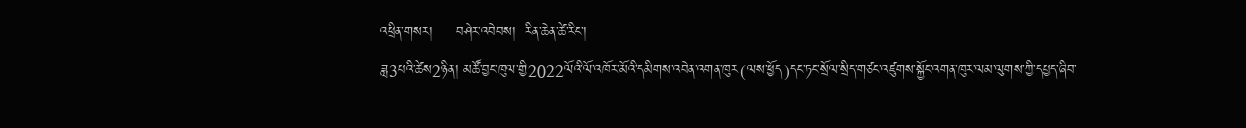འཕྲིན་གསར།     བཤེར་འབེབས།  རིན་ཆེན་ཚེ་རིང་།
ཟླ3པའི་ཚེས2ཉིན། མཚོ་བྱང་ཁུལ་གྱི2022ལོའི་ལོ་འཁོར་མོའི་དམིགས་འབེན་འགན་ཁུར(ལས་ཕྱོད)དང་ཏང་སྲོལ་སྲིད་གཙང་འཛུགས་སྐྱོང་འགན་ཁུར་ལམ་ལུགས་ཀྱི་དཔྱད་ཞིབ་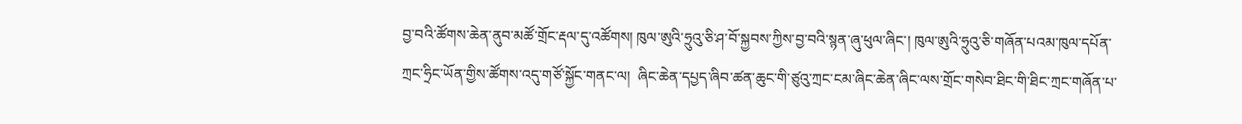བྱ་བའི་ཚོགས་ཆེན་ནུབ་མཚོ་གྲོང་རྡལ་དུ་འཚོགས། ཁུལ་ཨུའི་ཧྲུའུ་ཅི་ཤ་བོ་སྐྱབས་ཀྱིས་བྱ་བའི་སྙན་ཞུ་ཕུལ་ཞིང་། ཁུལ་ཨུའི་ཧྲུའུ་ཅི་གཞོན་པའམ་ཁུལ་དཔོན་ཀྲང་ཧྲིང་ཡོན་གྱིས་ཚོགས་འདུ་གཙོ་སྐྱོང་གནང་ལ།  ཞིང་ཆེན་དཔྱད་ཞིབ་ཚན་ཆུང་གི་ཙུའུ་ཀྲང་ངམ་ཞིང་ཆེན་ཞིང་ལས་གྲོང་གསེབ་ཐིང་གི་ཐིང་ཀྲང་གཞོན་པ་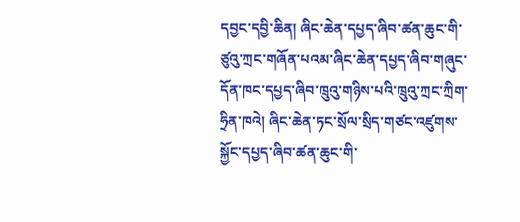དབྱང་དབྱི་ཆིན། ཞིང་ཆེན་དཔྱད་ཞིབ་ཚན་ཆུང་གི་ཙུའུ་ཀྲང་གཞོན་པའམ་ཞིང་ཆེན་དཔྱད་ཞིབ་གཞུང་དོན་ཁང་དཔྱད་ཞིབ་ཁྲུའུ་གཉིས་པའི་ཁྲུའུ་ཀྲང་ཀྲིག་ཧྲིན་ཁའེ། ཞིང་ཆེན་ཏང་སྲོལ་སྲིད་གཙང་འཛུགས་སྐྱོང་དཔྱད་ཞིབ་ཚན་ཆུང་གི་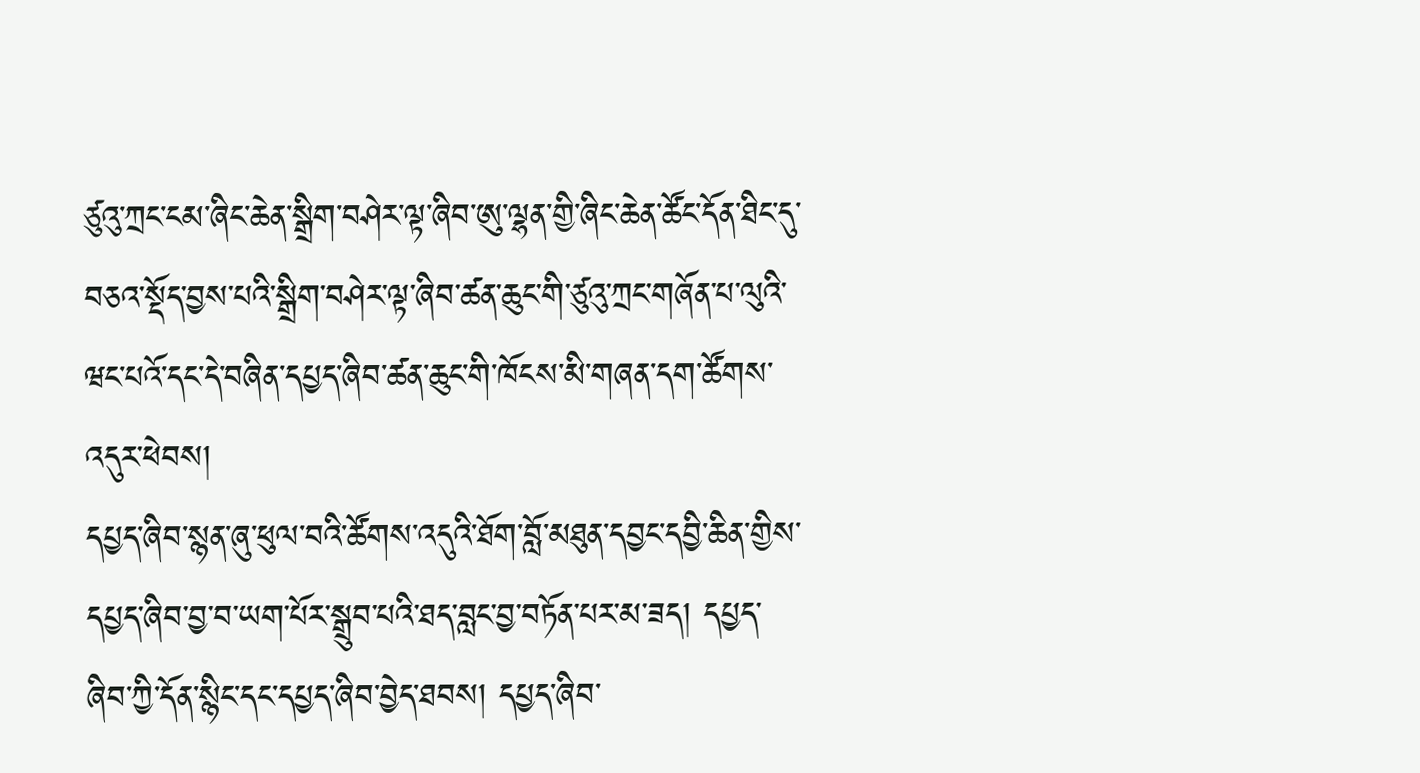ཙུའུ་ཀྲང་ངམ་ཞིང་ཆེན་སྒྲིག་བཤེར་ལྟ་ཞིབ་ཨུ་ལྷན་གྱི་ཞིང་ཆེན་ཚོང་དོན་ཐིང་དུ་བཅའ་སྡོད་བྱས་པའི་སྒྲིག་བཤེར་ལྟ་ཞིབ་ཚན་ཆུང་གི་ཙུའུ་ཀྲང་གཞོན་པ་ལུའི་ཝང་པའོ་དང་དེ་བཞིན་དཔྱད་ཞིབ་ཚན་ཆུང་གི་ཁོངས་མི་གཞན་དག་ཚོགས་འདུར་ཕེབས།
དཔྱད་ཞིབ་སྙན་ཞུ་ཕུལ་བའི་ཚོགས་འདུའི་ཐོག་བློ་མཐུན་དབྱང་དབྱི་ཆིན་གྱིས་དཔྱད་ཞིབ་བྱ་བ་ཡག་པོར་སྒྲུབ་པའི་ཐད་བླང་བྱ་བཏོན་པར་མ་ཟད། དཔྱད་ཞིབ་ཀྱི་དོན་སྙིང་དང་དཔྱད་ཞིབ་བྱེད་ཐབས། དཔྱད་ཞིབ་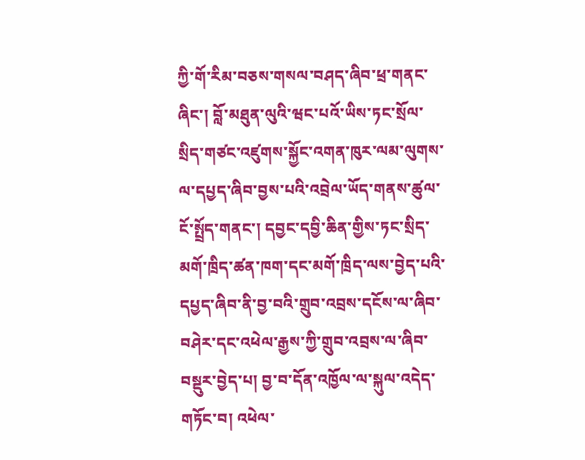ཀྱི་གོ་རིམ་བཅས་གསལ་བཤད་ཞིབ་ཕྲ་གནང་ཞིང་། བློ་མཐུན་ལུའི་ཝང་པའོ་ཡིས་ཏང་སྲོལ་སྲིད་གཙང་འཛུགས་སྐྱོང་འགན་ཁུར་ལམ་ལུགས་ལ་དཔྱད་ཞིབ་བྱས་པའི་འབྲེལ་ཡོད་གནས་ཚུལ་ངོ་སྤྲོད་གནང་། དབྱང་དབྱི་ཆིན་གྱིས་ཏང་སྲིད་མགོ་ཁྲིད་ཚན་ཁག་དང་མགོ་ཁྲིད་ལས་བྱེད་པའི་དཔྱད་ཞིབ་ནི་བྱ་བའི་གྲུབ་འབྲས་དངོས་ལ་ཞིབ་བཤེར་དང་འཕེལ་རྒྱས་ཀྱི་གྲུབ་འབྲས་ལ་ཞིབ་བསྡུར་བྱེད་པ། བྱ་བ་དོན་འཁྱོལ་ལ་སྐུལ་འདེད་གཏོང་བ། འཕེལ་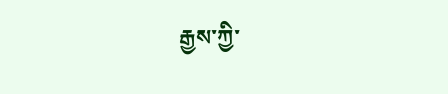རྒྱས་ཀྱི་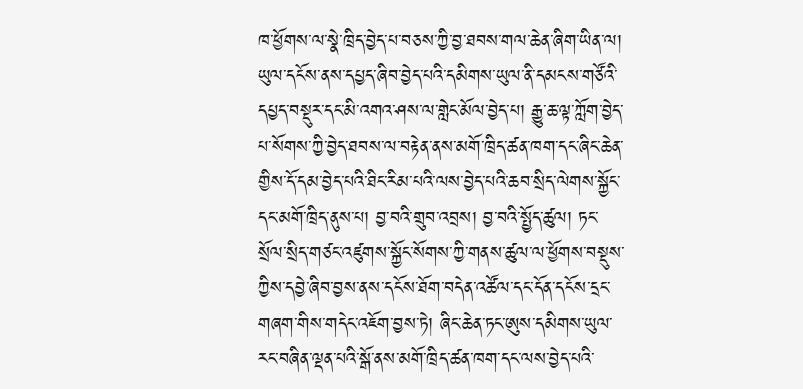ཁ་ཕྱོགས་ལ་སྣེ་ཁྲིད་བྱེད་པ་བཅས་ཀྱི་བྱ་ཐབས་གལ་ཆེན་ཞིག་ཡིན་ལ། ཡུལ་དངོས་ནས་དཔྱད་ཞིབ་བྱེད་པའི་དམིགས་ཡུལ་ནི་དམངས་གཙོའི་དཔྱད་བསྡུར་དང་མི་འགའ་ཤས་ལ་གླེང་མོལ་བྱེད་པ། རྒྱུ་ཆ་ལྟ་ཀློག་བྱེད་པ་སོགས་ཀྱི་བྱེད་ཐབས་ལ་བརྟེན་ནས་མགོ་ཁྲིད་ཚན་ཁག་དང་ཞིང་ཆེན་གྱིས་དོ་དམ་བྱེད་པའི་ཐིང་རིམ་པའི་ལས་བྱེད་པའི་ཆབ་སྲིད་ལེགས་སྐྱོང་དང་མགོ་ཁྲིད་ནུས་པ། བྱ་བའི་གྲུབ་འབྲས། བྱ་བའི་སྤྱོད་ཚུལ། ཏང་སྲོལ་སྲིད་གཙང་འཛུགས་སྐྱོང་སོགས་ཀྱི་གནས་ཚུལ་ལ་ཕྱོགས་བསྡུས་ཀྱིས་དབྱེ་ཞིབ་བྱས་ནས་དངོས་ཐོག་བདེན་འཚོལ་དང་དོན་དངོས་དྲང་གཞག་གིས་གདེང་འཇོག་བྱས་ཏེ། ཞིང་ཆེན་ཏང་ཨུས་དམིགས་ཡུལ་རང་བཞིན་ལྡན་པའི་སྒོ་ནས་མགོ་ཁྲིད་ཚན་ཁག་དང་ལས་བྱེད་པའི་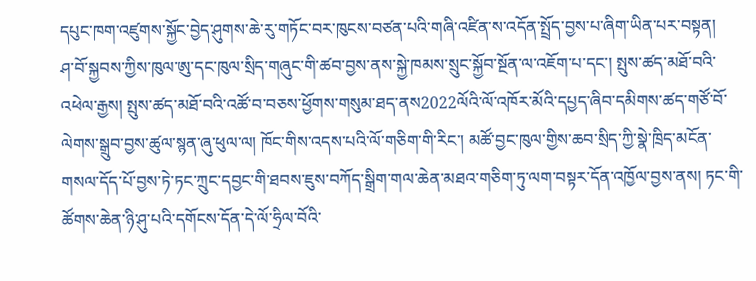དཔུང་ཁག་འཛུགས་སྐྱོང་བྱེད་ཤུགས་ཆེ་རུ་གཏོང་བར་ཁུངས་བཙན་པའི་གཞི་འཛིན་ས་འདོན་སྤྲོད་བྱས་པ་ཞིག་ཡིན་པར་བསྟན།
ཤ་བོ་སྐྱབས་ཀྱིས་ཁུལ་ཨུ་དང་ཁུལ་སྲིད་གཞུང་གི་ཚབ་བྱས་ནས་སྐྱེ་ཁམས་སྲུང་སྐྱོབ་སྔོན་ལ་འཇོག་པ་དང་། སྤུས་ཚད་མཐོ་བའི་འཕེལ་རྒྱས། སྤུས་ཚད་མཐོ་བའི་འཚོ་བ་བཅས་ཕྱོགས་གསུམ་ཐད་ནས2022ལོའི་ལོ་འཁོར་མོའི་དཔྱད་ཞིབ་དམིགས་ཚད་གཙོ་བོ་ལེགས་སྒྲུབ་བྱས་ཚུལ་སྙན་ཞུ་ཕུལ་ལ། ཁོང་གིས་འདས་པའི་ལོ་གཅིག་གི་རིང་། མཚོ་བྱང་ཁུལ་གྱིས་ཆབ་སྲིད་ཀྱི་སྣེ་ཁྲིད་མངོན་གསལ་དོད་པོ་བྱས་ཏེ་ཏང་ཀྲུང་དབྱང་གི་ཐབས་ཇུས་བཀོད་སྒྲིག་གལ་ཆེན་མཐའ་གཅིག་ཏུ་ལག་བསྟར་དོན་འཁྱོལ་བྱས་ནས། ཏང་གི་ཚོགས་ཆེན་ཉི་ཤུ་པའི་དགོངས་དོན་དེ་ལོ་ཧྲིལ་བོའི་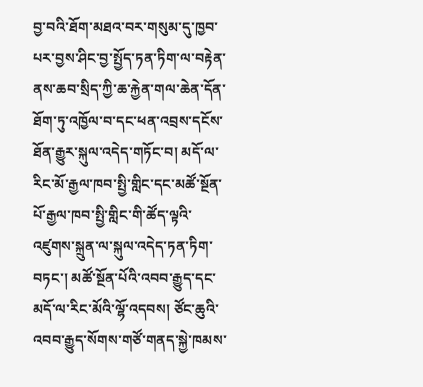བྱ་བའི་ཐོག་མཐའ་བར་གསུམ་དུ་ཁྱབ་པར་བྱས་ཤིང་བྱ་སྤྱོད་ཏན་ཏིག་ལ་བརྟེན་ནས་ཆབ་སྲིད་ཀྱི་ཆ་རྐྱེན་གལ་ཆེན་དོན་ཐོག་ཏུ་འཁྱོལ་བ་དང་ཕན་འབྲས་དངོས་ཐོན་རྒྱུར་སྐུལ་འདེད་གཏོང་བ། མདོ་ལ་རིང་མོ་རྒྱལ་ཁབ་སྤྱི་གླིང་དང་མཚོ་སྔོན་པོ་རྒྱལ་ཁབ་སྤྱི་གླིང་གི་ཚོད་ལྟའི་འཛུགས་སྐྲུན་ལ་སྐུལ་འདེད་ཏན་ཏིག་བཏང་། མཚོ་སྔོན་པོའི་འབབ་རྒྱུད་དང་མདོ་ལ་རིང་མོའི་ལྷོ་འདབས། ཙོང་ཆུའི་འབབ་རྒྱུད་སོགས་གཙོ་གནད་སྐྱེ་ཁམས་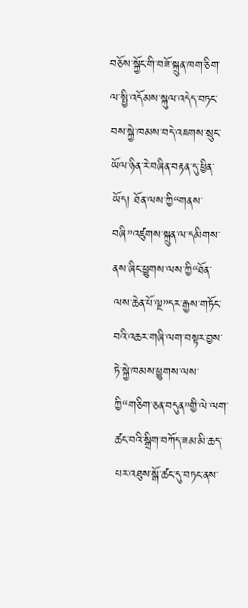བཅོས་སྐྱོང་གི་བཟོ་སྐྲུན་ཁག་ཅིག་ལ་སྤྱི་འདོམས་སྐུལ་འདེད་བཏང་བས་སྐྱེ་ཁམས་བདེ་འཇགས་སྲུང་ཡོལ་ཉིན་རེ་བཞིན་བརྟན་དུ་ཕྱིན་ཡོད། ཐོན་ལས་ཀྱི“གནས་བཞི”འཛུགས་སྐྲུན་ལ་དམིགས་ནས་ཞིང་ཕྱུགས་ལས་ཀྱི“ཐོན་ལས་ཆེན་པོ་ལྔ”དར་རྒྱས་གཏོང་བའི་འཆར་གཞི་ལག་བསྟར་བྱས་ཏེ་སྐྱེ་ཁམས་ཕྱུགས་ལས་ཀྱི“གཅིག་ཅན་བདུན”གྱི་ལེ་ལག་ཚང་བའི་སྒྲིག་བཀོད་ཟམ་མི་ཆད་པར་འཐུས་སྒོ་ཚང་དུ་བཏང་ནས་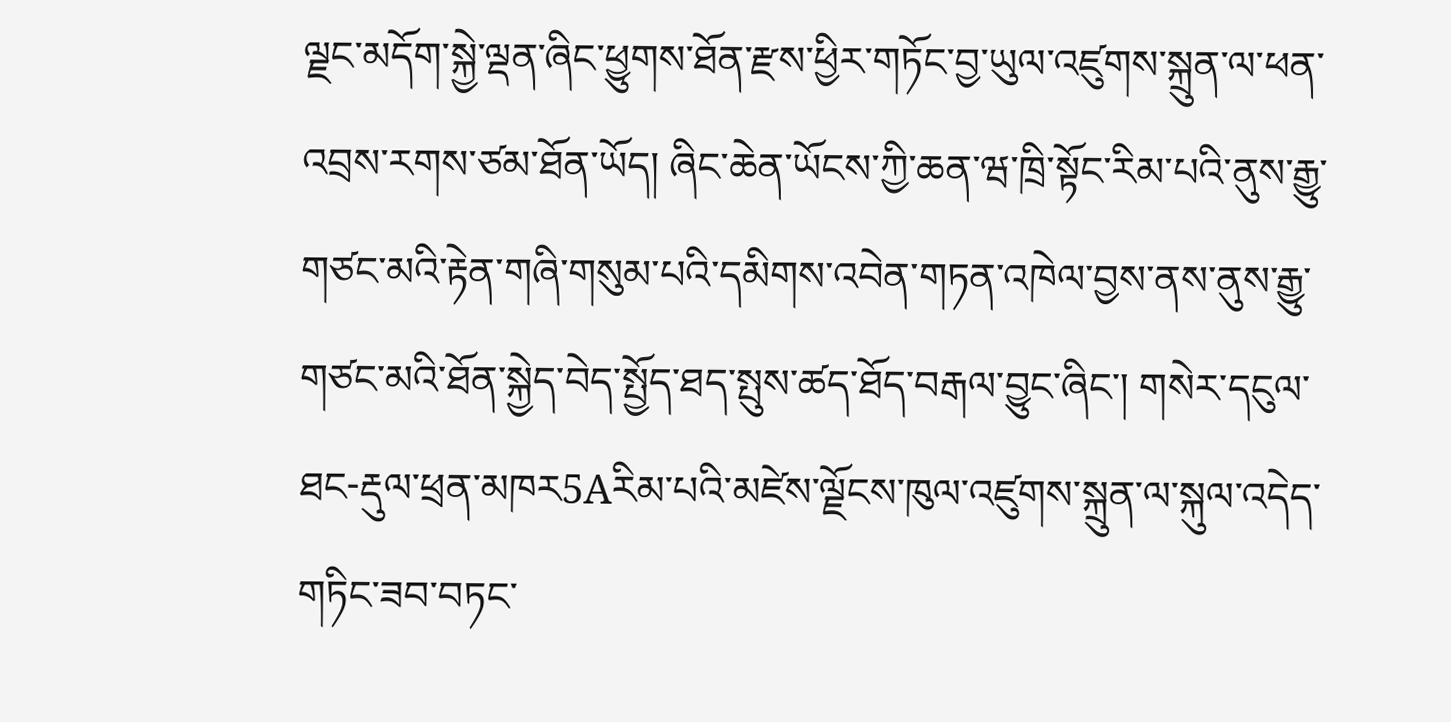ལྗང་མདོག་སྐྱེ་ལྡན་ཞིང་ཕྱུགས་ཐོན་རྫས་ཕྱིར་གཏོང་བྱ་ཡུལ་འཛུགས་སྐྲུན་ལ་ཕན་འབྲས་རགས་ཙམ་ཐོན་ཡོད། ཞིང་ཆེན་ཡོངས་ཀྱི་ཆན་ཝ་ཁྲི་སྟོང་རིམ་པའི་ནུས་རྒྱུ་གཙང་མའི་རྟེན་གཞི་གསུམ་པའི་དམིགས་འབེན་གཏན་འཁེལ་བྱས་ནས་ནུས་རྒྱུ་གཙང་མའི་ཐོན་སྐྱེད་བེད་སྤྱོད་ཐད་སྤུས་ཚད་ཐོད་བརྒལ་བྱུང་ཞིང་། གསེར་དངུལ་ཐང-རྡུལ་ཕྲན་མཁར5Aརིམ་པའི་མཛེས་ལྗོངས་ཁུལ་འཛུགས་སྐྲུན་ལ་སྐུལ་འདེད་གཏིང་ཟབ་བཏང་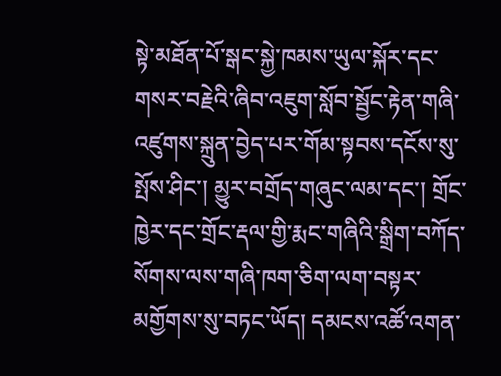སྟེ་མཐོན་པོ་སྒང་སྐྱེ་ཁམས་ཡུལ་སྐོར་དང་གསར་བརྗེའི་ཞིབ་འཇུག་སློབ་སྦྱོང་རྟེན་གཞི་འཛུགས་སྐྲུན་བྱེད་པར་གོམ་སྟབས་དངོས་སུ་སྤོས་ཤིང་། མྱུར་བགྲོད་གཞུང་ལམ་དང་། གྲོང་ཁྱེར་དང་གྲོང་རྡལ་གྱི་རྨང་གཞིའི་སྒྲིག་བཀོད་སོགས་ལས་གཞི་ཁག་ཅིག་ལག་བསྟར་མགྱོགས་སུ་བཏང་ཡོད། དམངས་འཚོ་འགན་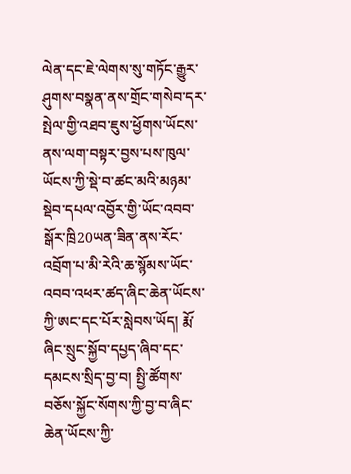ལེན་དང་ཇེ་ལེགས་སུ་གཏོང་རྒྱུར་ཤུགས་བསྣན་ནས་གྲོང་གསེབ་དར་སྤེལ་གྱི་འཐབ་ཇུས་ཕྱོགས་ཡོངས་ནས་ལག་བསྟར་བྱས་པས་ཁུལ་ཡོངས་ཀྱི་སྡེ་བ་ཚང་མའི་མཉམ་སྡེབ་དཔལ་འབྱོར་གྱི་ཡོང་འབབ་སྒོར་ཁྲི20ཡན་ཟིན་ནས་རོང་འབྲོག་པ་མི་རེའི་ཆ་སྙོམས་ཡོང་འབབ་འཕར་ཚད་ཞིང་ཆེན་ཡོངས་ཀྱི་ཨང་དང་པོར་སླེབས་ཡོད། རྨོ་ཞིང་སྲུང་སྐྱོབ་དཔྱད་ཞིབ་དང་དམངས་སྲིད་བྱ་བ། སྤྱི་ཚོགས་བཅོས་སྐྱོང་སོགས་ཀྱི་བྱ་བ་ཞིང་ཆེན་ཡོངས་ཀྱི་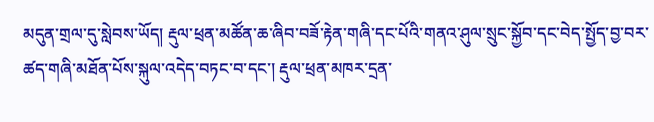མདུན་གྲལ་དུ་སླེབས་ཡོད། རྡུལ་ཕྲན་མཚོན་ཆ་ཞིབ་བཟོ་རྟེན་གཞི་དང་པོའི་གནའ་ཤུལ་སྲུང་སྐྱོབ་དང་བེད་སྤྱོད་བྱ་བར་ཚད་གཞི་མཐོན་པོས་སྐུལ་འདེད་བཏང་བ་དང་། རྡུལ་ཕྲན་མཁར་དྲན་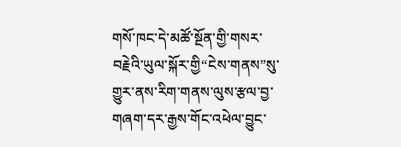གསོ་ཁང་དེ་མཚོ་སྔོན་གྱི་གསར་བརྗེའི་ཡུལ་སྐོར་གྱི“ངེས་གནས”སུ་གྱུར་ནས་རིག་གནས་ལུས་རྩལ་བྱ་གཞག་དར་རྒྱས་གོང་འཕེལ་བྱུང་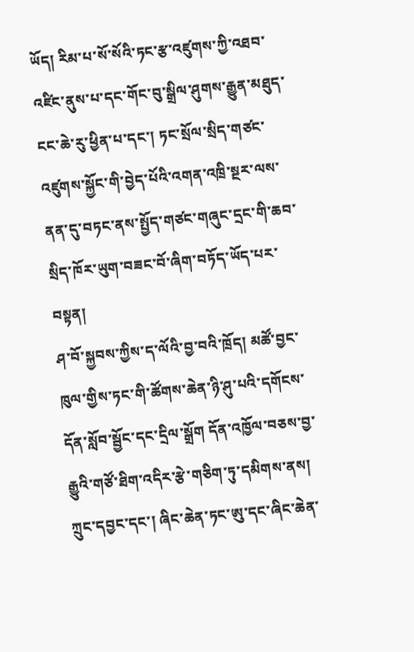ཡོད། རིམ་པ་སོ་སོའི་ཏང་རྩ་འཛུགས་ཀྱི་འཐབ་འཛིང་ནུས་པ་དང་གོང་བུ་སྒྲིལ་ཤུགས་རྒྱུན་མཐུད་ངང་ཆེ་རུ་ཕྱིན་པ་དང་། ཏང་སྲོལ་སྲིད་གཙང་འཛུགས་སྐྱོང་གི་བྱེད་པོའི་འགན་འཁྲི་སྔར་ལས་ནན་དུ་བཏང་ནས་སྤྱོད་གཙང་གཞུང་དྲང་གི་ཆབ་སྲིད་ཁོར་ཡུག་བཟང་བོ་ཞིག་བཏོད་ཡོད་པར་བསྟན།
ཤ་བོ་སྐྱབས་ཀྱིས་ད་ལོའི་བྱ་བའི་ཁྲོད། མཚོ་བྱང་ཁུལ་གྱིས་ཏང་གི་ཚོགས་ཆེན་ཉི་ཤུ་པའི་དགོངས་དོན་སློབ་སྦྱོང་དང་དྲིལ་སྒྲོག དོན་འཁྱོལ་བཅས་བྱ་རྒྱུའི་གཙོ་ཐིག་འདིར་རྩེ་གཅིག་ཏུ་དམིགས་ནས། ཀྲུང་དབྱང་དང་། ཞིང་ཆེན་ཏང་ཨུ་དང་ཞིང་ཆེན་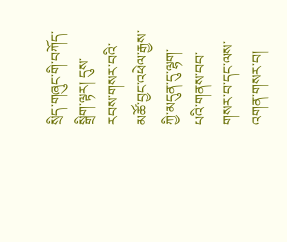སྲིད་གཞུང་གི་བཀོད་སྒྲིག་ལྟར། དུས་རབས་གསར་བའི་མཚོ་བྱང་འཕེལ་རྒྱས་ཀྱི་མདུན་དུ་ལྷག་པའི་གནས་བབ་གསར་བ་དང་ལས་འགན་གསར་བ།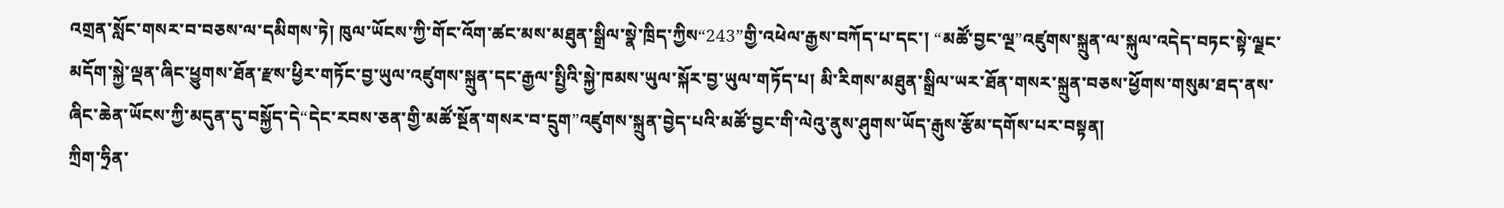འགྲན་སློང་གསར་བ་བཅས་ལ་དམིགས་ཏེ། ཁུལ་ཡོངས་ཀྱི་གོང་འོག་ཚང་མས་མཐུན་སྒྲིལ་སྣེ་ཁྲིད་ཀྱིས“243”གྱི་འཕེལ་རྒྱས་བཀོད་པ་དང་། “མཚོ་བྱང་ལྔ”འཛུགས་སྐྲུན་ལ་སྐུལ་འདེད་བཏང་སྟེ་ལྗང་མདོག་སྐྱེ་ལྡན་ཞིང་ཕྱུགས་ཐོན་རྫས་ཕྱིར་གཏོང་བྱ་ཡུལ་འཛུགས་སྐྲུན་དང་རྒྱལ་སྤྱིའི་སྐྱེ་ཁམས་ཡུལ་སྐོར་བྱ་ཡུལ་གཏོད་པ། མི་རིགས་མཐུན་སྒྲིལ་ཡར་ཐོན་གསར་སྐྲུན་བཅས་ཕྱོགས་གསུམ་ཐད་ནས་ཞིང་ཆེན་ཡོངས་ཀྱི་མདུན་དུ་བསྐྱོད་དེ“དེང་རབས་ཅན་གྱི་མཚོ་སྔོན་གསར་བ་དྲུག”འཛུགས་སྐྲུན་བྱེད་པའི་མཚོ་བྱང་གི་ལེའུ་ནུས་ཤུགས་ཡོད་རྒུས་རྩོམ་དགོས་པར་བསྟན།
ཀྲིག་ཧྲིན་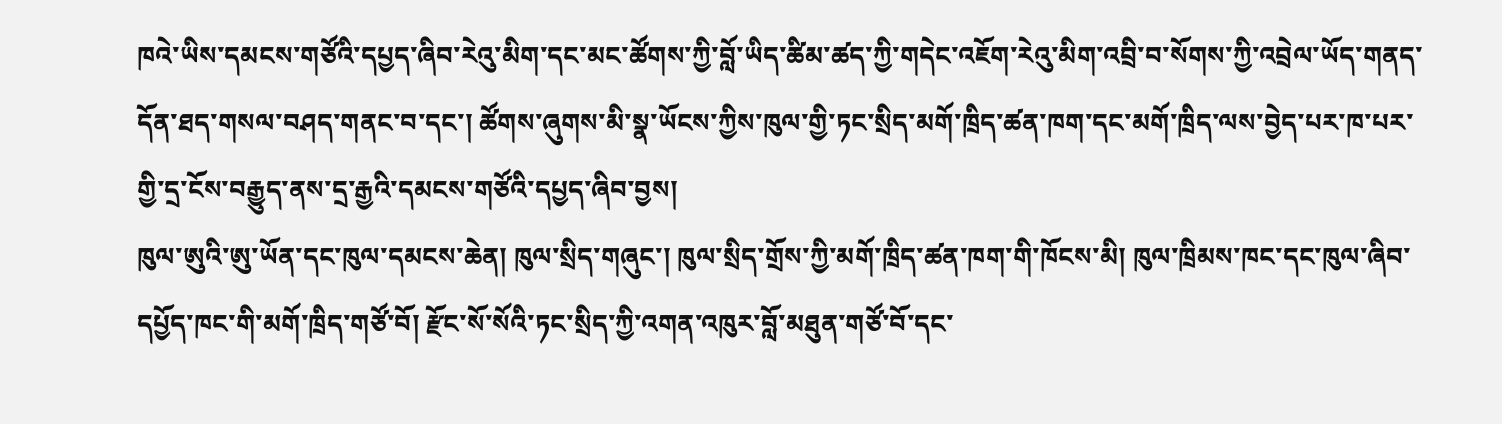ཁའེ་ཡིས་དམངས་གཙོའི་དཔྱད་ཞིབ་རེའུ་མིག་དང་མང་ཚོགས་ཀྱི་བློ་ཡིད་ཚིམ་ཚད་ཀྱི་གདེང་འཇོག་རེའུ་མིག་འབྲི་བ་སོགས་ཀྱི་འབྲེལ་ཡོད་གནད་དོན་ཐད་གསལ་བཤད་གནང་བ་དང་། ཚོགས་ཞུགས་མི་སྣ་ཡོངས་ཀྱིས་ཁུལ་གྱི་ཏང་སྲིད་མགོ་ཁྲིད་ཚན་ཁག་དང་མགོ་ཁྲིད་ལས་བྱེད་པར་ཁ་པར་གྱི་དྲ་ངོས་བརྒྱུད་ནས་དྲ་རྒྱའི་དམངས་གཙོའི་དཔྱད་ཞིབ་བྱས།
ཁུལ་ཨུའི་ཨུ་ཡོན་དང་ཁུལ་དམངས་ཆེན། ཁུལ་སྲིད་གཞུང་། ཁུལ་སྲིད་གྲོས་ཀྱི་མགོ་ཁྲིད་ཚན་ཁག་གི་ཁོངས་མི། ཁུལ་ཁྲིམས་ཁང་དང་ཁུལ་ཞིབ་དཔྱོད་ཁང་གི་མགོ་ཁྲིད་གཙོ་བོ། རྫོང་སོ་སོའི་ཏང་སྲིད་ཀྱི་འགན་འཁུར་བློ་མཐུན་གཙོ་བོ་དང་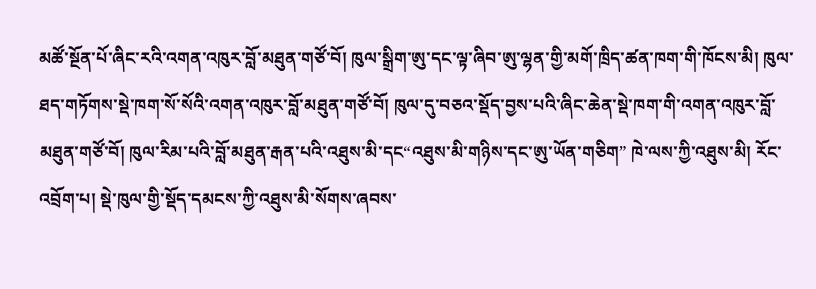མཚོ་སྔོན་པོ་ཞིང་རའི་འགན་འཁུར་བློ་མཐུན་གཙོ་བོ། ཁུལ་སྒྲིག་ཨུ་དང་ལྟ་ཞིབ་ཨུ་ལྷན་གྱི་མགོ་ཁྲིད་ཚན་ཁག་གི་ཁོངས་མི། ཁུལ་ཐད་གཏོགས་སྡེ་ཁག་སོ་སོའི་འགན་འཁུར་བློ་མཐུན་གཙོ་བོ། ཁུལ་དུ་བཅའ་སྡོད་བྱས་པའི་ཞིང་ཆེན་སྡེ་ཁག་གི་འགན་འཁུར་བློ་མཐུན་གཙོ་བོ། ཁུལ་རིམ་པའི་བློ་མཐུན་རྒན་པའི་འཐུས་མི་དང“འཐུས་མི་གཉིས་དང་ཨུ་ཡོན་གཅིག” ཁེ་ལས་ཀྱི་འཐུས་མི། རོང་འབྲོག་པ། སྡེ་ཁུལ་གྱི་སྡོད་དམངས་ཀྱི་འཐུས་མི་སོགས་ཞབས་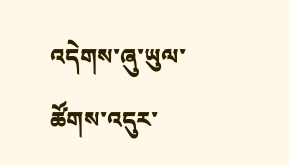འདེགས་ཞུ་ཡུལ་ཚོགས་འདུར་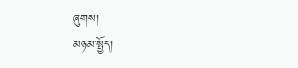ཞུགས།
མཉམ་སྤྱོད།